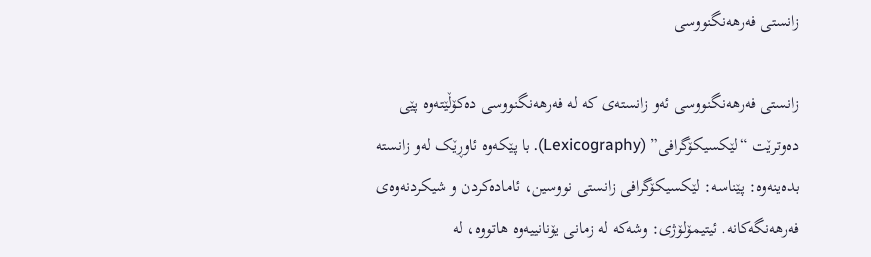زانستی فەرهەنگنووسی

زانستی فەرهەنگنووسی ئەو زانستەی کە لە فەرهەنگنووسی دەکۆڵێتەوە پێی دەوترێت “لێکسیکۆگرافی” (Lexicography). با پێکەوە ئاوڕێک لەو زانستە بدەینەوە: پێناسە: لێکسیکۆگرافی زانستی نووسین، ئامادەکردن و شیکردنەوەی فەرهەنگەکانە. ئیتیمۆلۆژی: وشەکە لە زمانی یۆنانییەوە هاتووە، لە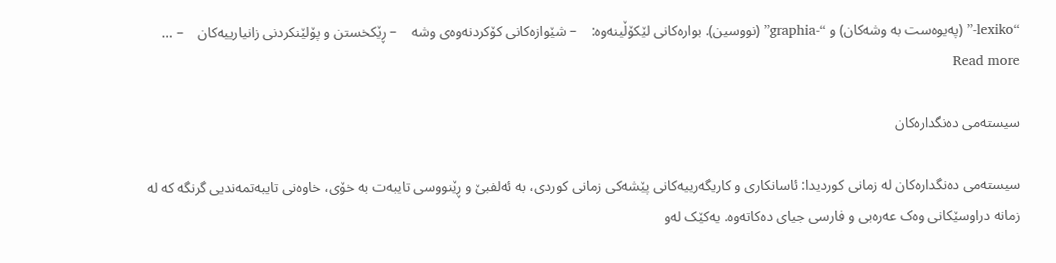“lexiko-” (پەیوەست بە وشەکان) و “-graphia” (نووسین). بوارەکانی لێکۆڵینەوە:    – شێوازەکانی کۆکردنەوەی وشە    – ڕێکخستن و پۆلێنکردنی زانیارییەکان    – … Read more

سیستەمی دەنگدارەکان

سیستەمی دەنگدارەکان لە زمانی کوردیدا: ئاسانکاری و کاریگەرییەکانی پێشەکی زمانی کوردی، بە ئەلفبێ و ڕێنووسی تایبەت بە خۆی، خاوەنی تایبەتمەندیی گرنگە کە لە زمانە دراوسێکانی وەک عەرەبی و فارسی جیای دەکاتەوە. یەکێک لەو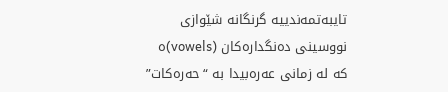تایبەتمەندییە گرنگانە شێوازی نووسینی دەنگدارەکان (vowels)ە کە لە زمانی عەرەبیدا بە “حەرەکات”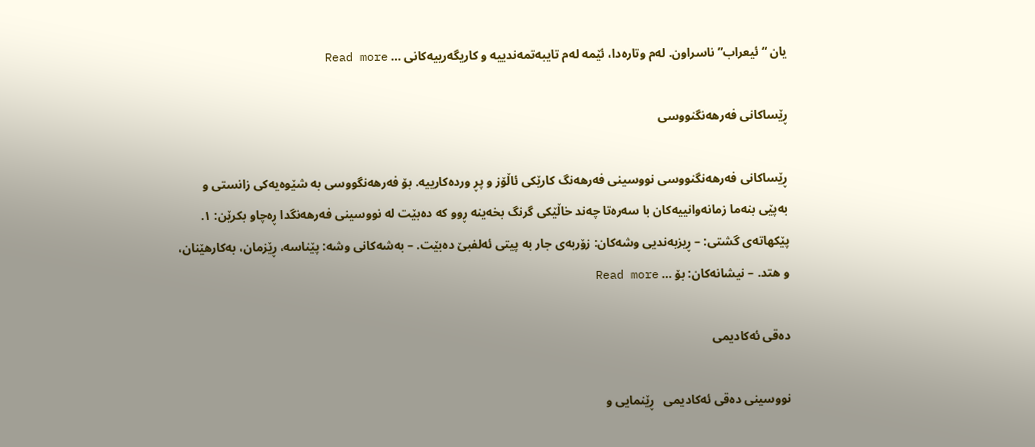یان “ئیعراب” ناسراون. لەم وتارەدا، ئێمە لەم تایبەتمەندییە و کاریگەرییەکانی … Read more

ڕێساکانی فەرهەنگنووسی

ڕێساکانی فەرهەنگنووسی نووسینی فەرهەنگ کارێکی ئاڵۆز و پڕ وردەکارییە. بۆ فەرهەنگووسی بە شێوەیەکی زانستی و بەپێی بنەما زمانەوانییەکان با سەرەتا چەند خاڵێکی گرنگ بخەینە ڕوو کە دەبێت لە نووسینی فەرهەنگدا ڕەچاو بکرێن: ١. پێکهاتەی گشتی: – ڕیزبەندیی وشەکان: زۆربەی جار بە پیتی ئەلفبێ دەبێت. – بەشەکانی وشە: پێناسە، ڕێزمان، بەکارهێنان، و هتد. – نیشانەکان: بۆ … Read more

دەقی ئەکادیمی

نووسینی دەقی ئەکادیمی   ڕێنمایی و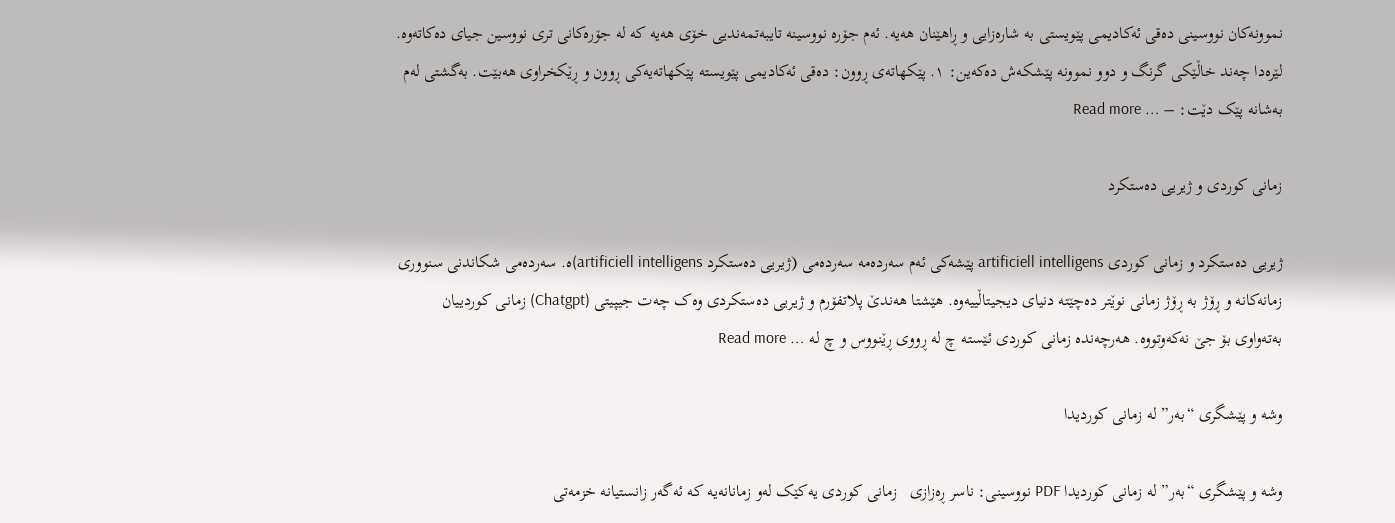نموونەکان نووسینی دەقی ئەکادیمی پێویستی بە شارەزایی و ڕاهێنان هەیە. ئەم جۆرە نووسینە تایبەتمەندیی خۆی هەیە کە لە جۆرەکانی تری نووسین جیای دەکاتەوە. لێرەدا چەند خاڵێکی گرنگ و دوو نموونە پێشکەش دەکەین: ١. پێکهاتەی ڕوون: دەقی ئەکادیمی پێویستە پێکهاتەیەکی ڕوون و ڕێکخراوی هەبێت. بەگشتی لەم بەشانە پێک دێت: – … Read more

زمانی کوردی و ژیریی دەستکرد

ژیریی دەستکرد و زمانی کوردی artificiell intelligens پێشەکی ئەم سەردەمە سەردەمی (ژیریی دەستکرد artificiell intelligens)ە. سەردەمی شکاندنی سنووری زمانەکانە و ڕۆژ بە ڕۆژ زمانی نوێتر دەچێتە دنیای دیجیتاڵییەوە. هێشتا هەندێ پلاتفۆرم و ژیریی دەستکردی وەک چەت جیپیتی (Chatgpt) زمانی کوردییان بەتەواوی بۆ جێ نەکەوتووە. هەرچەندە زمانی کوردی ئێستە چ لە ڕووی ڕێنووس و چ لە … Read more

وشه‌ و پێشگری “بەر” له‌ زمانی کوردیدا

وشه‌ و پێشگری “بەر” له‌ زمانی کوردیدا PDF نووسینی: ناسر ڕەزازی   زمانی کوردی یه‌کێک له‌و زمانانه‌یه‌ که‌ ئه‌گه‌ر زانستیانه‌ خزمه‌تی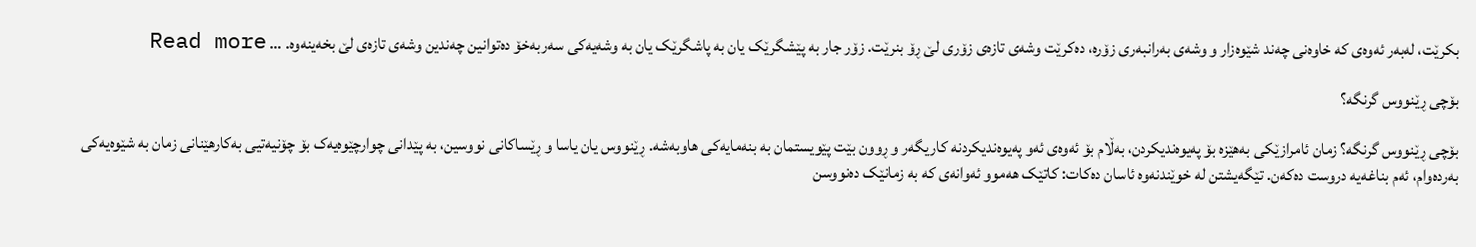بکرێت، له‌به‌ر ئه‌وه‌ی که‌ خاوه‌نی چه‌ند شێوه‌زار و وشه‌ی به‌رانبه‌ری زۆره‌، ده‌کرێت وشه‌ی تازه‌ی زۆری لێ ڕۆ بنرێت. زۆر جار به‌ پێشگرێک یان به‌ پاشگرێک یان به‌ وشه‌یه‌کی سه‌ربه‌خۆ ده‌توانین چه‌ندین وشه‌ی تازه‌ی لێ بخه‌ینه‌وه‌. … Read more

بۆچی ڕێنووس گرنگە؟

بۆچی ڕێنووس گرنگە؟ زمان ئامرازێکی بەهێزە بۆ پەیوەندیکردن، بەڵام بۆ ئەوەی ئەو پەیوەندیکردنە کاریگەر و ڕوون بێت پێویستمان بە بنەمایەکی هاوبەشە. ڕێنووس یان یاسا و ڕێساکانی نووسین، بە پێدانی چوارچێوەیەک بۆ چۆنیەتیی بەکارهێنانی زمان بە شێوەیەکی بەردەوام، ئەم بناغەیە دروست دەکەن. تێگەیشتن لە خوێندنەوە ئاسان دەکات: کاتێک هەموو ئەوانەی کە بە زمانێک دەنووسن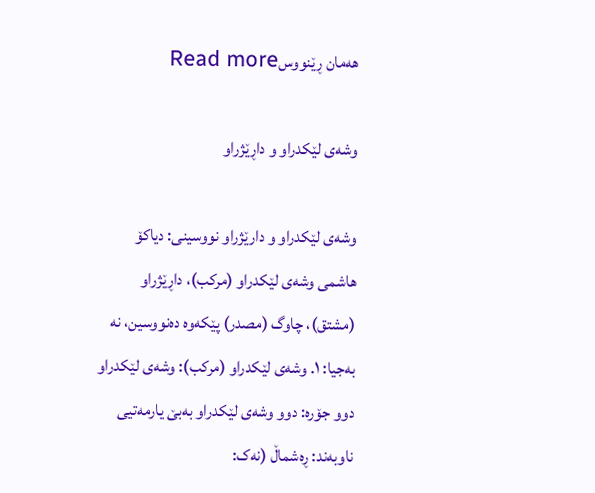هەمان ڕێنووسRead more

وشەی لێکدراو و داڕێژراو

وشەی لێکدراو و دارێژراو نووسینی: دیاکۆ هاشمی وشەی لێکدراو (مرکب)، داڕێژراو (مشتق)، چاوگ (مصدر) پێکەوە دەنووسین، نە بەجیا: ١. وشەی لێکدراو (مرکب): وشەی لێکدراو دوو جۆرە: دوو وشەی لێکدراو بەبێ یارمەتیی ناوبەند: ڕەشماڵ (نەک: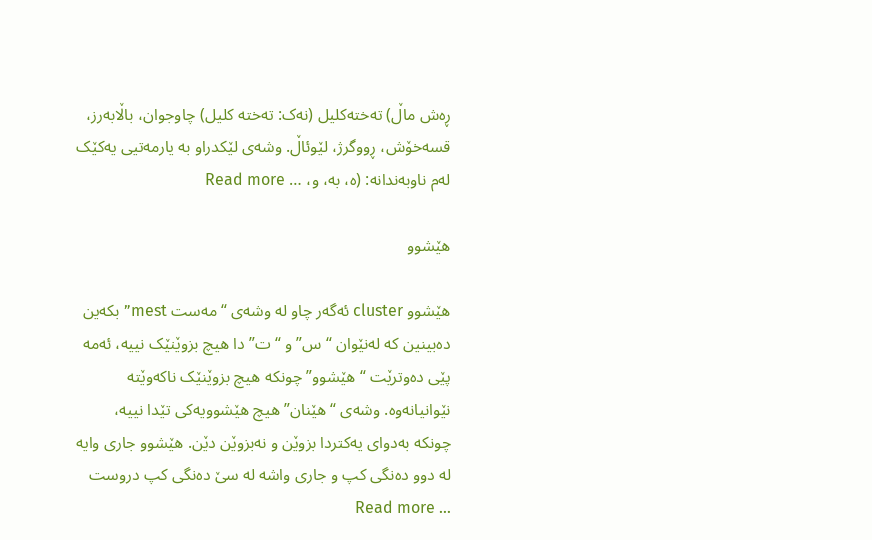ڕەش ماڵ) تەختەکلیل (نەک: تەختە کلیل) چاوجوان، باڵابەرز، قسەخۆش، ڕووگرژ، لێوئاڵ. وشەی لێکدراو بە یارمەتیی یەکێک لەم ناوبەندانە: (ە، بە، و، … Read more

هێشوو

هێشوو cluster ئەگەر چاو لە وشەی “مەست mest” بکەین دەبینین کە لەنێوان “س” و “ت”دا هیچ بزوێنێک نییە، ئەمە پێی دەوترێت “هێشوو” چونکە هیچ بزوێنێک ناکەوێتە نێوانیانەوە. وشەی “هێنان” هیچ هێشوویەکی تێدا نییە، چونکە بەدوای یەکتردا بزوێن و نەبزوێن دێن. هێشوو جاری وایە لە دوو دەنگی کپ و جاری واشە لە سێ دەنگی کپ دروست … Read more